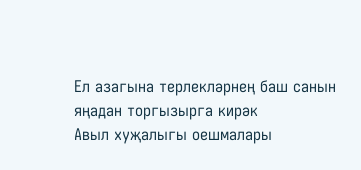Ел азагына терлекләрнең баш санын яңадан торгызырга кирәк
Авыл хуҗалыгы оешмалары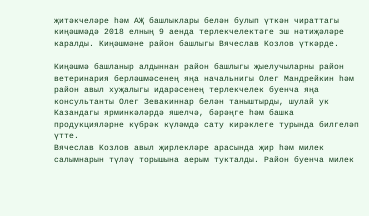җитәкчеләре һәм АҖ башлыклары белән булып үткән чираттагы киңәшмәдә 2018 елның 9 аенда терлекчелектәге эш нәтиҗәләре каралды. Киңәшмәне район башлыгы Вячеслав Козлов үткәрде.

Киңәшмә башланыр алдыннан район башлыгы җыелучыларны район ветеринария берләшмәсенең яңа начальнигы Олег Мандрейкин һәм район авыл хуҗалыгы идарәсенең терлекчелек буенча яңа консультанты Олег Зевакиннар белән таныштырды, шулай ук Казандагы ярминкәләрдә яшелчә, бәрәңге һәм башка продукцияләрне күбрәк күләмдә сату кирәклеге турында билгеләп үтте.
Вячеслав Козлов авыл җирлекләре арасында җир һәм милек салымнарын түләү торышына аерым тукталды. Район буенча милек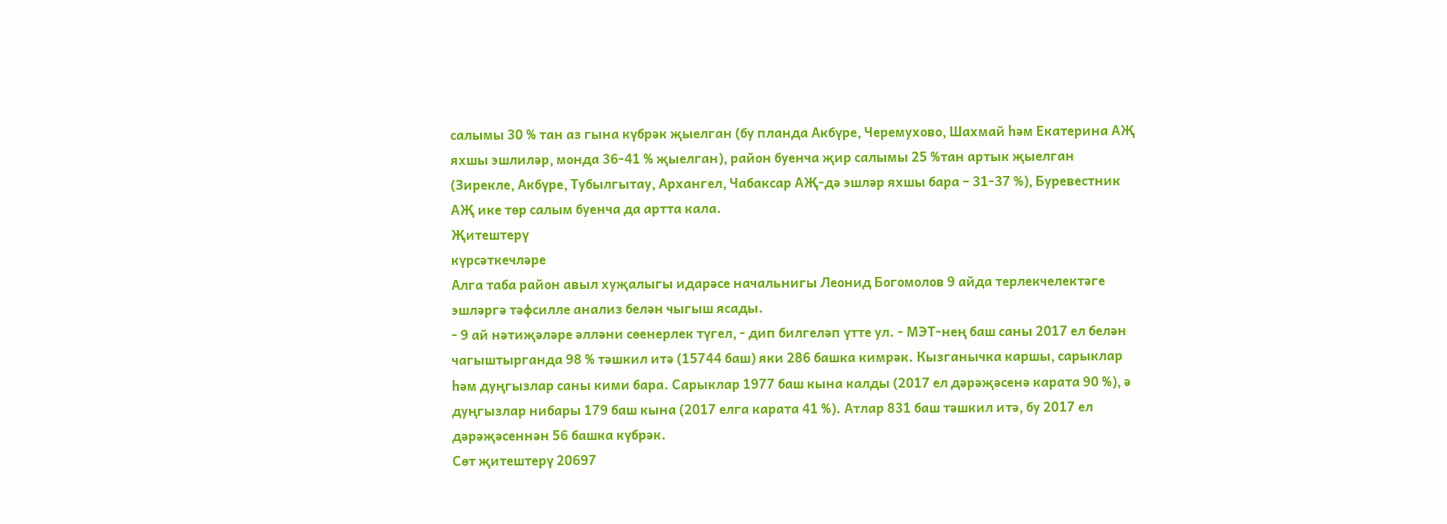салымы 30 % тан аз гына күбрәк җыелган (бу планда Акбүре, Черемухово, Шахмай һәм Екатерина АҖ яхшы эшлиләр, монда 36-41 % җыелган), район буенча җир салымы 25 %тан артык җыелган (Зирекле, Акбүре, Тубылгытау, Архангел, Чабаксар АҖ-дә эшләр яхшы бара – 31-37 %), Буревестник АҖ ике төр салым буенча да артта кала.
Җитештерү
күрсәткечләре
Алга таба район авыл хуҗалыгы идарәсе начальнигы Леонид Богомолов 9 айда терлекчелектәге эшләргә тәфсилле анализ белән чыгыш ясады.
- 9 ай нәтиҗәләре әлләни сөенерлек түгел, - дип билгеләп үтте ул. - МЭТ-нең баш саны 2017 ел белән чагыштырганда 98 % тәшкил итә (15744 баш) яки 286 башка кимрәк. Кызганычка каршы, сарыклар һәм дуңгызлар саны кими бара. Сарыклар 1977 баш кына калды (2017 ел дәрәҗәсенә карата 90 %), ә дуңгызлар нибары 179 баш кына (2017 елга карата 41 %). Атлар 831 баш тәшкил итә, бу 2017 ел дәрәҗәсеннән 56 башка күбрәк.
Сөт җитештерү 20697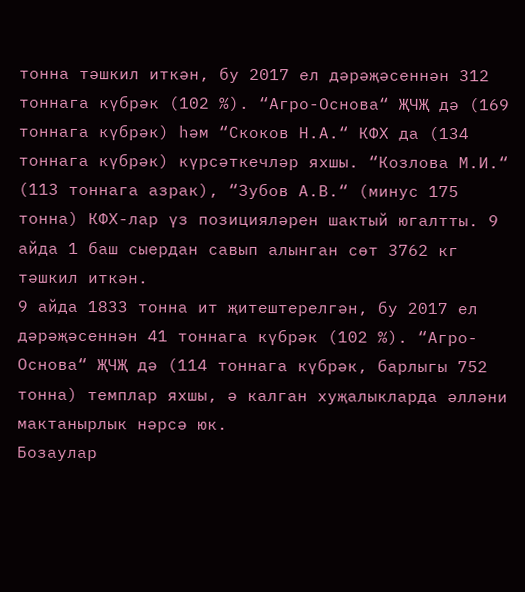тонна тәшкил иткән, бу 2017 ел дәрәҗәсеннән 312 тоннага күбрәк (102 %). “Агро-Основа“ ҖЧҖ дә (169 тоннага күбрәк) һәм “Скоков Н.А.“ КФХ да (134 тоннага күбрәк) күрсәткечләр яхшы. “Козлова М.И.“ (113 тоннага азрак), “Зубов А.В.“ (минус 175 тонна) КФХ-лар үз позицияләрен шактый югалтты. 9 айда 1 баш сыердан савып алынган сөт 3762 кг тәшкил иткән.
9 айда 1833 тонна ит җитештерелгән, бу 2017 ел дәрәҗәсеннән 41 тоннага күбрәк (102 %). “Агро-Основа“ ҖЧҖ дә (114 тоннага күбрәк, барлыгы 752 тонна) темплар яхшы, ә калган хуҗалыкларда әлләни мактанырлык нәрсә юк.
Бозаулар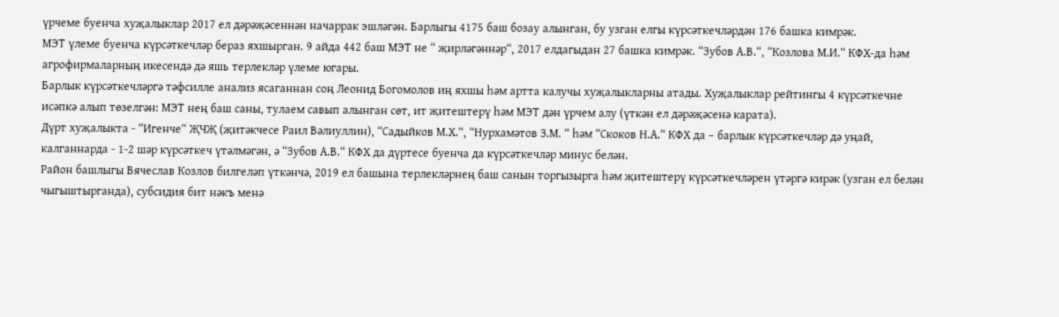үрчеме буенча хуҗалыклар 2017 ел дәрәҗәсеннән начаррак эшләгән. Барлыгы 4175 баш бозау алынган, бу узган елгы күрсәткечләрдән 176 башка кимрәк.
МЭТ үлеме буенча күрсәткечләр бераз яхшырган. 9 айда 442 баш МЭТ не “ җирләгәннәр“, 2017 елдагыдан 27 башка кимрәк. “Зубов А.В.“, “Козлова М.И.“ КФХ-да һәм агрофирмаларның икесендә дә яшь терлекләр үлеме югары.
Барлык күрсәткечләргә тәфсилле анализ ясаганнан соң Леонид Богомолов иң яхшы һәм артта калучы хуҗалыкларны атады. Хуҗалыклар рейтингы 4 күрсәткечне исәпкә алып төзелгән: МЭТ нең баш саны, тулаем савып алынган сөт, ит җитештерү һәм МЭТ дән үрчем алу (үткән ел дәрәҗәсенә карата).
Дүрт хуҗалыкта - “Игенче“ ҖЧҖ (җитәкчесе Раил Вәлиуллин), “Садыйков М.Х.“, “Нурхамәтов З.М. “ һәм “Скоков Н.А.“ КФХ да – барлык күрсәткечләр дә уңай, калганнарда - 1-2 шәр күрсәткеч үтәлмәгән, ә “Зубов А.В.“ КФХ да дүртесе буенча да күрсәткечләр минус белән.
Район башлыгы Вячеслав Козлов билгеләп үткәнчә, 2019 ел башына терлекләрнең баш санын торгызырга һәм җитештерү күрсәткечләрен үтәргә кирәк (узган ел белән чыгыштырганда), субсидия бит нәкъ менә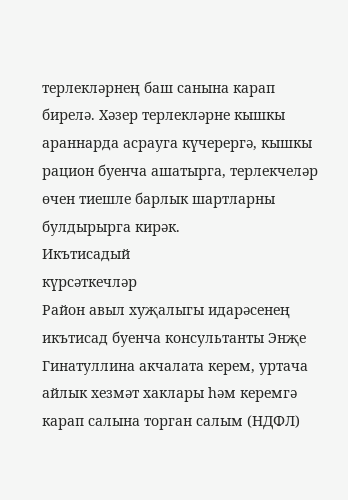терлекләрнең баш санына карап бирелә. Хәзер терлекләрне кышкы араннарда асрауга күчерергә, кышкы рацион буенча ашатырга, терлекчеләр өчен тиешле барлык шартларны булдырырга кирәк.
Икътисадый
күрсәткечләр
Район авыл хуҗалыгы идарәсенең икътисад буенча консультанты Энҗе Гинатуллина акчалата керем, уртача айлык хезмәт хаклары һәм керемгә карап салына торган салым (НДФЛ)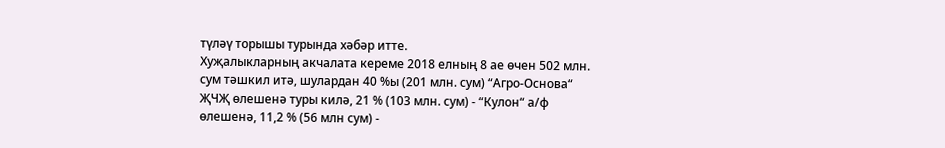түләү торышы турында хәбәр итте.
Хуҗалыкларның акчалата кереме 2018 елның 8 ае өчен 502 млн. сум тәшкил итә, шулардан 40 %ы (201 млн. сум) “Агро-Основа“ ҖЧҖ өлешенә туры килә, 21 % (103 млн. сум) - “Кулон“ а/ф өлешенә, 11,2 % (56 млн сум) -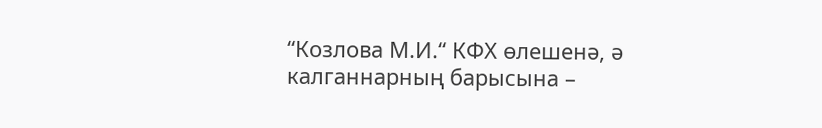“Козлова М.И.“ КФХ өлешенә, ә калганнарның барысына –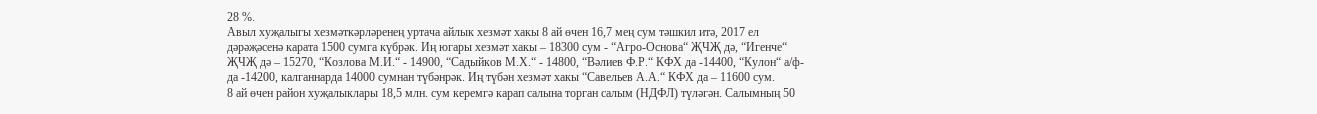28 %.
Авыл хуҗалыгы хезмәткәрләренең уртача айлык хезмәт хакы 8 ай өчен 16,7 мең сум тәшкил итә, 2017 ел дәрәҗәсенә карата 1500 сумга күбрәк. Иң югары хезмәт хакы – 18300 сум - “Агро-Основа“ ҖЧҖ дә, “Игенче“ ҖЧҖ дә – 15270, “Козлова М.И.“ - 14900, “Садыйков М.Х.“ - 14800, “Вәлиев Ф.Р.“ КФХ да -14400, “Кулон“ а/ф-да -14200, калганнарда 14000 сумнан түбәнрәк. Иң түбән хезмәт хакы “Савельев А.А.“ КФХ да – 11600 сум.
8 ай өчен район хуҗалыклары 18,5 млн. сум керемгә карап салына торган салым (НДФЛ) түләгән. Салымның 50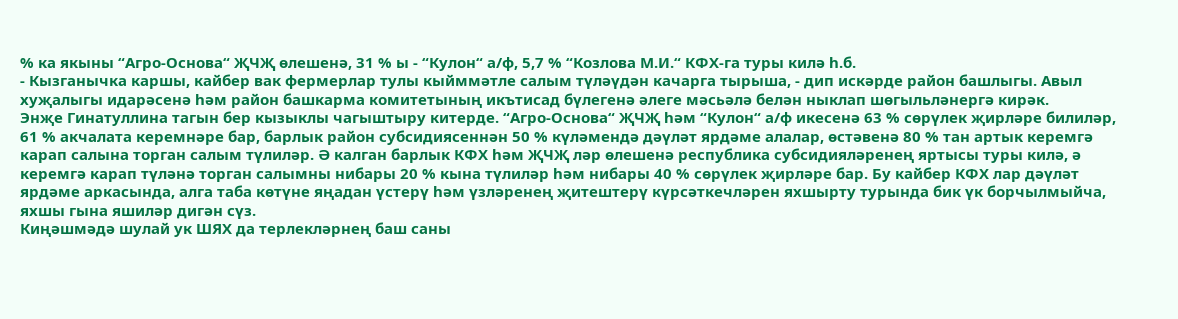% ка якыны “Агро-Основа“ ҖЧҖ өлешенә, 31 % ы - “Кулон“ а/ф, 5,7 % “Козлова М.И.“ КФХ-га туры килә һ.б.
- Кызганычка каршы, кайбер вак фермерлар тулы кыйммәтле салым түләүдән качарга тырыша, - дип искәрде район башлыгы. Авыл хуҗалыгы идарәсенә һәм район башкарма комитетының икътисад бүлегенә әлеге мәсьәлә белән ныклап шөгыльләнергә кирәк.
Энҗе Гинатуллина тагын бер кызыклы чагыштыру китерде. “Агро-Основа“ ҖЧҖ һәм “Кулон“ а/ф икесенә 63 % сөрүлек җирләре билиләр, 61 % акчалата керемнәре бар, барлык район субсидиясеннән 50 % күләмендә дәүләт ярдәме алалар, өстәвенә 80 % тан артык керемгә карап салына торган салым түлиләр. Ә калган барлык КФХ һәм ҖЧҖ ләр өлешенә республика субсидияләренең яртысы туры килә, ә керемгә карап түләнә торган салымны нибары 20 % кына түлиләр һәм нибары 40 % сөрүлек җирләре бар. Бу кайбер КФХ лар дәүләт ярдәме аркасында, алга таба көтүне яңадан үстерү һәм үзләренең җитештерү күрсәткечләрен яхшырту турында бик үк борчылмыйча, яхшы гына яшиләр дигән сүз.
Киңәшмәдә шулай ук ШЯХ да терлекләрнең баш саны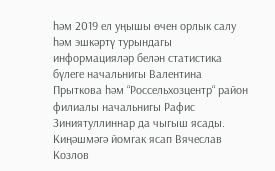һәм 2019 ел уңышы өчен орлык салу һәм эшкәртү турындагы информацияләр белән статистика бүлеге начальнигы Валентина Прыткова һәм “Россельхозцентр“ район филиалы начальнигы Рафис Зиниятуллиннар да чыгыш ясады.
Киңәшмәгә йомгак ясап Вячеслав Козлов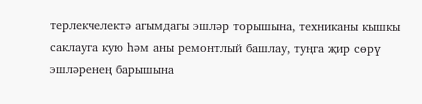терлекчелектә агымдагы эшләр торышына, техниканы кышкы саклауга кую һәм аны ремонтлый башлау, туңга җир сөрү эшләренең барышына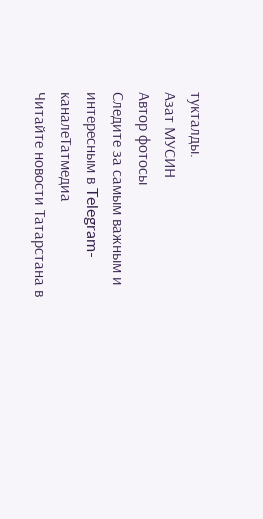тукталды.
Азат МУСИН
Автор фотосы
Следите за самым важным и интересным в Telegram-каналеТатмедиа
Читайте новости Татарстана в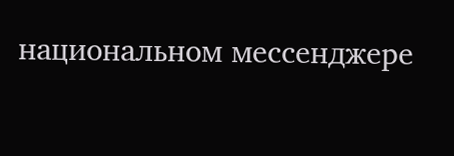национальном мессенджере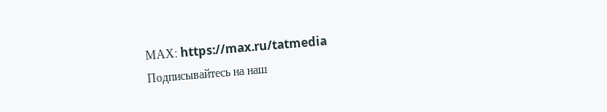MАХ: https://max.ru/tatmedia
Подписывайтесь на наш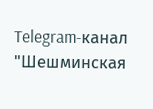Telegram-канал "Шешминская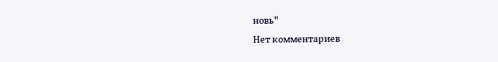новь"
Нет комментариев